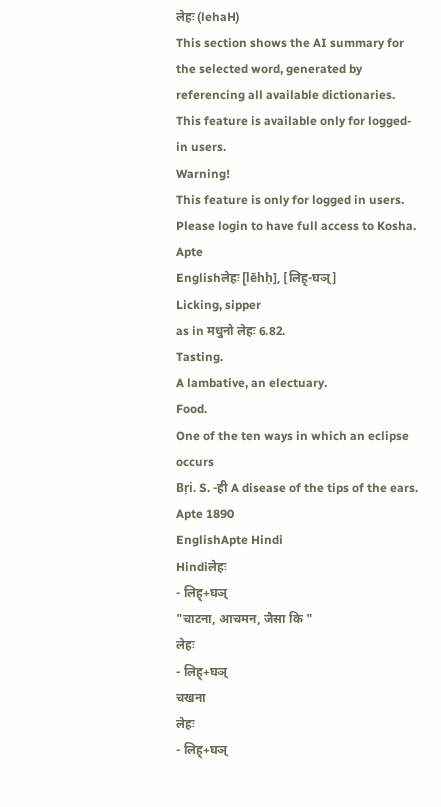लेहः (lehaH)
This section shows the AI summary for the selected word, generated by referencing all available dictionaries. This feature is available only for logged-in users.
Warning!
This feature is only for logged in users. Please login to have full access to Kosha.
Apte
Englishलेहः [lēhḥ], [लिह्-घञ्]
Licking, sipper
as in मधुनो लेहः 6.82.
Tasting.
A lambative, an electuary.
Food.
One of the ten ways in which an eclipse occurs
Bṛi. S. -ही A disease of the tips of the ears.
Apte 1890
EnglishApte Hindi
Hindiलेहः
- लिह्+घञ्
"चाटना, आचमन, जैसा कि "
लेहः
- लिह्+घञ्
चखना
लेहः
- लिह्+घञ्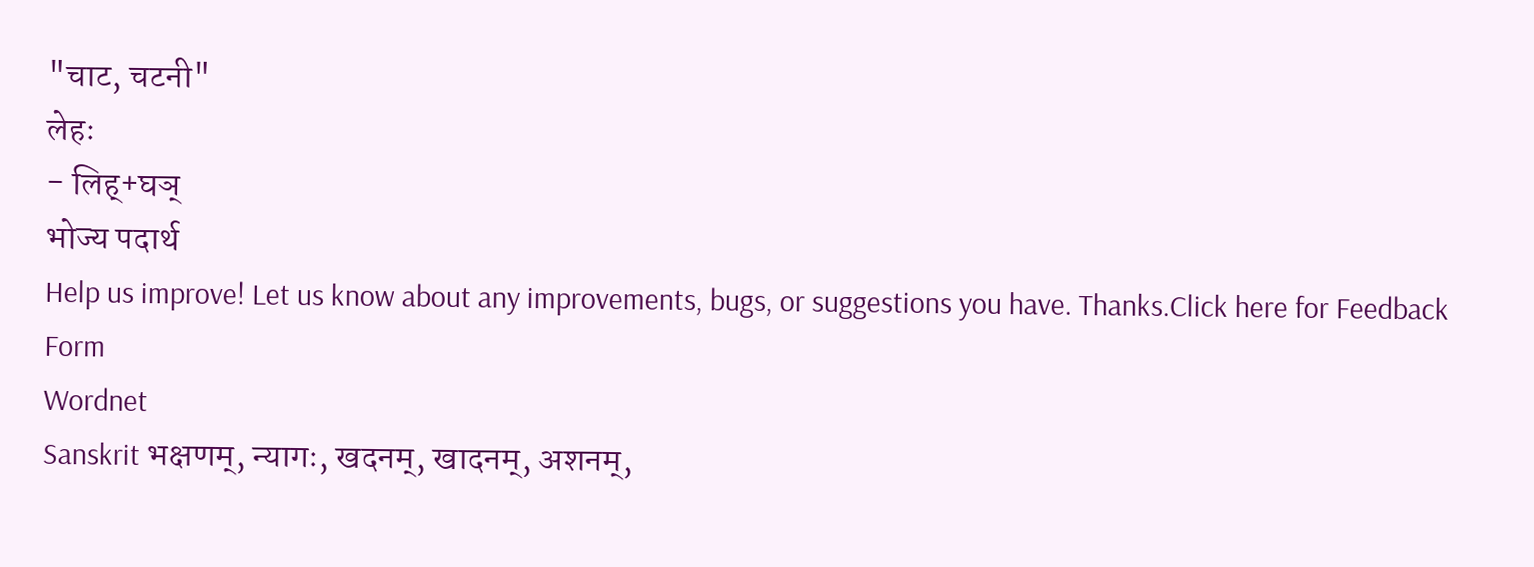"चाट, चटनी"
लेहः
- लिह्+घञ्
भोज्य पदार्थ
Help us improve! Let us know about any improvements, bugs, or suggestions you have. Thanks.Click here for Feedback Form
Wordnet
Sanskrit भक्षणम्, न्यागः, खदनम्, खादनम्, अशनम्,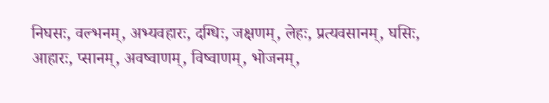निघसः, वल्भनम्, अभ्यवहारः, दग्धिः, जक्षणम्, लेहः, प्रत्यवसानम्, घसिः, आहारः, प्सानम्, अवष्वाणम्, विष्वाणम्, भोजनम्,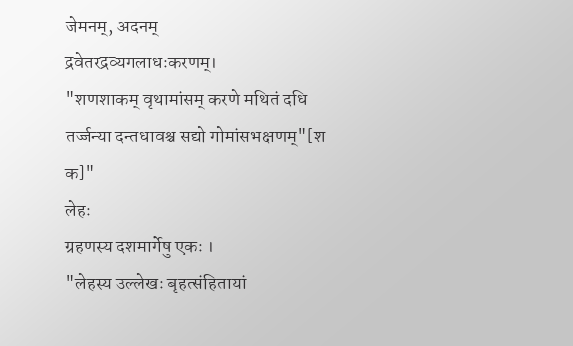जेमनम्, अदनम्
द्रवेतरद्रव्यगलाधःकरणम्।
"शणशाकम् वृथामांसम् करणे मथितं दधि तर्ज्जन्या दन्तधावश्च सद्यो गोमांसभक्षणम्"[श क]"
लेहः
ग्रहणस्य दशमार्गेषु एकः ।
"लेहस्य उल्लेखः बृहत्संहितायां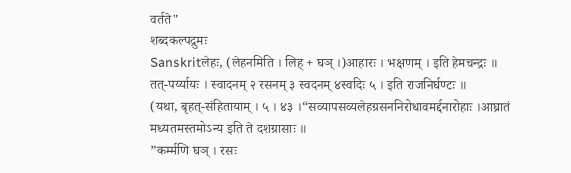वर्तते"
शब्दकल्पद्रुमः
Sanskritलेहः, (लेहनमिति । लिह् + घञ् ।)आहारः । भक्षणम् । इति हेमचन्द्रः ॥
तत्-पर्य्यायः । स्वादनम् २ रसनम् ३ स्वदनम् ४स्वदिः ५ । इति राजनिर्घण्टः ॥
(यथा, बृहत्-संहितायाम् । ५ । ४३ ।“सव्यापसव्यलेहग्रसननिरोधावमर्द्दनारोहाः ।आघ्रातं मध्यतमस्तमोऽन्य इति ते दशग्रासाः ॥
”कर्म्मणि घञ् । रसः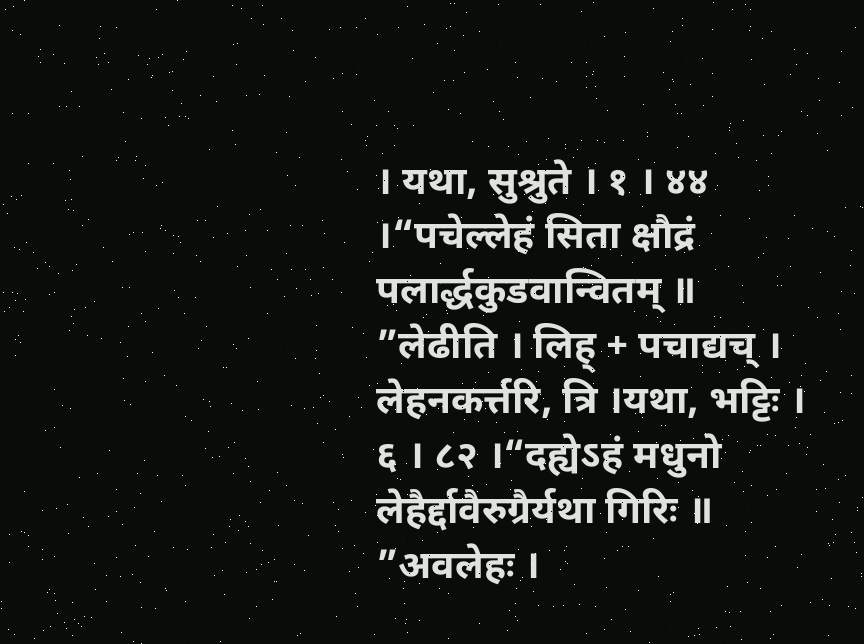। यथा, सुश्रुते । १ । ४४ ।“पचेल्लेहं सिता क्षौद्रं पलार्द्धकुडवान्वितम् ॥
”लेढीति । लिह् + पचाद्यच् । लेहनकर्त्तरि, त्रि ।यथा, भट्टिः । ६ । ८२ ।“दह्येऽहं मधुनो लेहैर्द्दावैरुग्रैर्यथा गिरिः ॥
”अवलेहः ।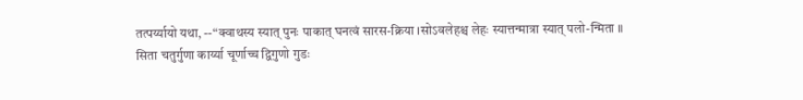तत्पर्य्यायो यथा, --“क्वाथस्य स्यात् पुनः पाकात् घनत्वं सारस-क्रिया ।सोऽवलेहश्च लेहः स्यात्तन्मात्रा स्यात् पलो-न्मिता ॥
सिता चतुर्गुणा कार्य्या चूर्णाच्च द्विगुणो गुडः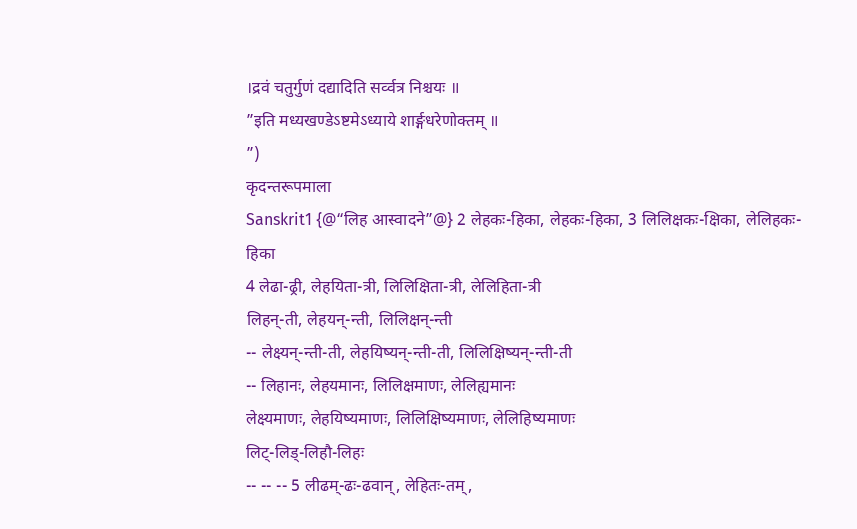।द्रवं चतुर्गुणं दद्यादिति सर्व्वत्र निश्चयः ॥
”इति मध्यखण्डेऽष्टमेऽध्याये शार्ङ्गधरेणोक्तम् ॥
”)
कृदन्तरूपमाला
Sanskrit1 {@“लिह आस्वादने”@} 2 लेहकः-हिका, लेहकः-हिका, 3 लिलिक्षकः-क्षिका, लेलिहकः-हिका
4 लेढा-ढ्री, लेहयिता-त्री, लिलिक्षिता-त्री, लेलिहिता-त्री
लिहन्-ती, लेहयन्-न्ती, लिलिक्षन्-न्ती
-- लेक्ष्यन्-न्ती-ती, लेहयिष्यन्-न्ती-ती, लिलिक्षिष्यन्-न्ती-ती
-- लिहानः, लेहयमानः, लिलिक्षमाणः, लेलिह्यमानः
लेक्ष्यमाणः, लेहयिष्यमाणः, लिलिक्षिष्यमाणः, लेलिहिष्यमाणः
लिट्-लिड्-लिहौ-लिहः
-- -- -- 5 लीढम्-ढः-ढवान्, लेहितः-तम्,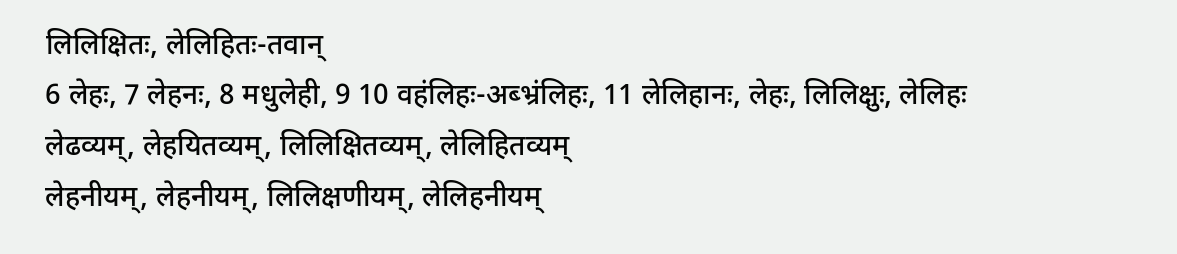लिलिक्षितः, लेलिहितः-तवान्
6 लेहः, 7 लेहनः, 8 मधुलेही, 9 10 वहंलिहः-अब्भ्रंलिहः, 11 लेलिहानः, लेहः, लिलिक्षुः, लेलिहः
लेढव्यम्, लेहयितव्यम्, लिलिक्षितव्यम्, लेलिहितव्यम्
लेहनीयम्, लेहनीयम्, लिलिक्षणीयम्, लेलिहनीयम्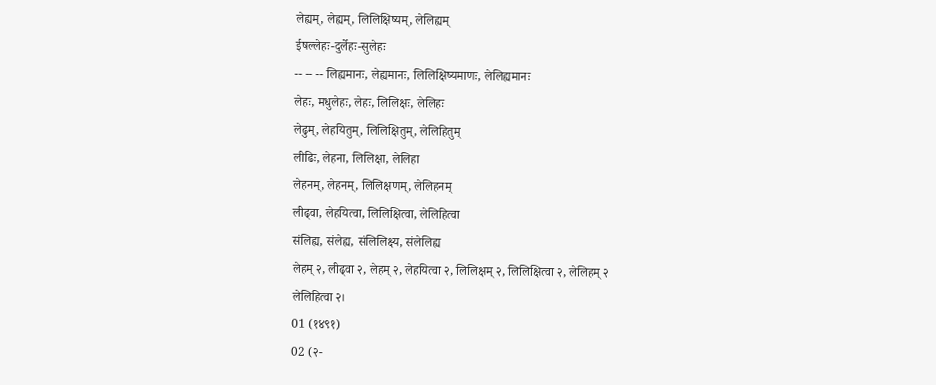लेह्यम्, लेह्यम्, लिलिक्षिष्यम्, लेलिह्यम्
ईषल्लेहः-दुर्लेहः-सुलेहः
-- -- -- लिह्यमानः, लेह्यमानः, लिलिक्षिष्यमाणः, लेलिह्यमानः
लेहः, मधुलेहः, लेहः, लिलिक्षः, लेलिहः
लेढुम्, लेहयितुम्, लिलिक्षितुम्, लेलिहितुम्
लीढिः, लेहना, लिलिक्षा, लेलिहा
लेहनम्, लेहनम्, लिलिक्षणम्, लेलिहनम्
लीढ्वा, लेहयित्वा, लिलिक्षित्वा, लेलिहित्वा
संलिह्य, संलेह्य, संलिलिक्ष्य, संलेलिह्य
लेहम् २, लीढ्वा २, लेहम् २, लेहयित्वा २, लिलिक्षम् २, लिलिक्षित्वा २, लेलिहम् २
लेलिहित्वा २।
01 (१४९१)
02 (२-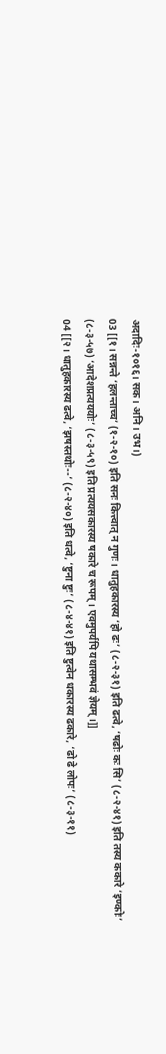अदादिः-१०१६। सक। अनि। उभ।)
03 [[१। सन्नन्ते ‘हलन्ताच्च’ (१-२-१०) इति सनः कित्त्वात् न गुणः। धातुहकारस्य ‘हो ढः’ (८-२-३१) इति ढत्वे, ‘षढोः कः सि’ (८-२-४१) इति तस्य ककारे ‘इण्कोः’ (८-३-५७) ‘आदेशप्रत्यययोः’ (८-३-५९) इति प्रत्ययसकारस्य षकारे च रूपम्। एवमुपर्यपि यथासम्भवं ज्ञेयम्।]]
04 [[२। धातुहकारस्य ढत्वे, ‘झषस्तथोः--’ (८-२-४०) इति धत्वे, ‘ष्टुना ष्टुः’ (८-४-४१) इति ष्टुत्वेन धकारस्य ढकारे, ‘ढो ढे लोपः’ (८-३-११)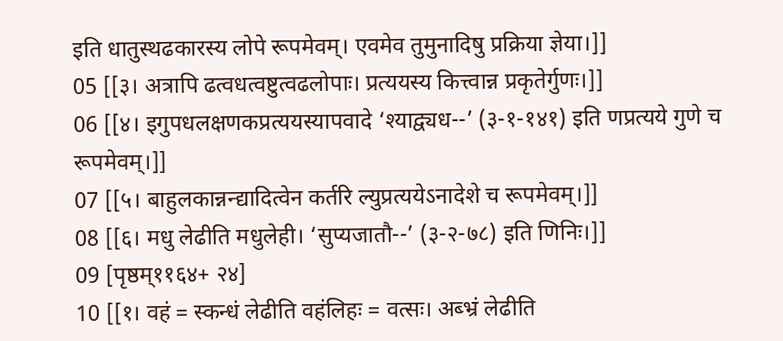इति धातुस्थढकारस्य लोपे रूपमेवम्। एवमेव तुमुनादिषु प्रक्रिया ज्ञेया।]]
05 [[३। अत्रापि ढत्वधत्वष्टुत्वढलोपाः। प्रत्ययस्य कित्त्वान्न प्रकृतेर्गुणः।]]
06 [[४। इगुपधलक्षणकप्रत्ययस्यापवादे ‘श्याद्व्यध--’ (३-१-१४१) इति णप्रत्यये गुणे च रूपमेवम्।]]
07 [[५। बाहुलकान्नन्द्यादित्वेन कर्तरि ल्युप्रत्ययेऽनादेशे च रूपमेवम्।]]
08 [[६। मधु लेढीति मधुलेही। ‘सुप्यजातौ--’ (३-२-७८) इति णिनिः।]]
09 [पृष्ठम्११६४+ २४]
10 [[१। वहं = स्कन्धं लेढीति वहंलिहः = वत्सः। अब्भ्रं लेढीति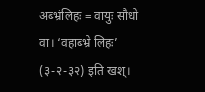अब्भ्रंलिहः = वायुः सौधो वा। ‘वहाब्भ्रे लिहः’ (३-२-३२) इति खश्।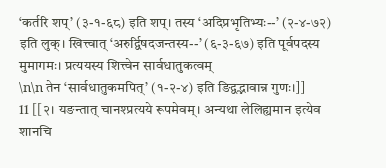‘कर्तरि शप्’ (३-१-६८) इति शप्। तस्य ‘अदिप्रभृतिभ्यः--’ (२-४-७२) इति लुक्। खित्त्वात् ‘अरुर्द्विषदजन्तस्य--’ (६-३-६७) इति पूर्वपदस्य मुमागमः। प्रत्ययस्य शित्त्वेन सार्वधातुकत्वम्
\n\n तेन ‘सार्वधातुकमपित्’ (१-२-४) इति ङिद्वद्भावान्न गुणः।]]
11 [[२। यङन्तात् चानश्प्रत्यये रूपमेवम्। अन्यथा लेलिह्यमान इत्येव शानचि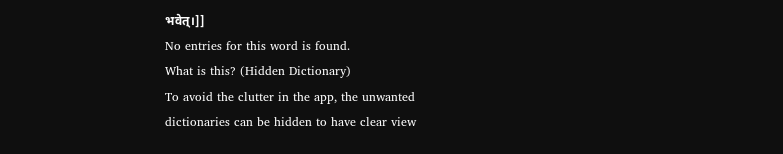भवेत्।]]
No entries for this word is found.
What is this? (Hidden Dictionary)
To avoid the clutter in the app, the unwanted dictionaries can be hidden to have clear view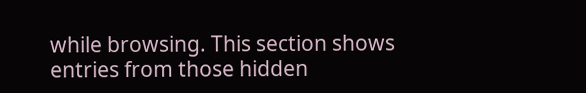while browsing. This section shows entries from those hidden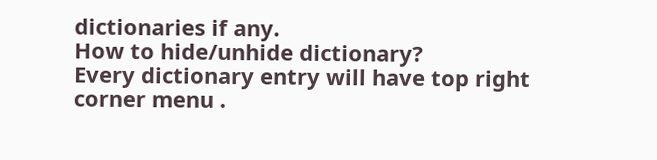dictionaries if any.
How to hide/unhide dictionary?
Every dictionary entry will have top right corner menu .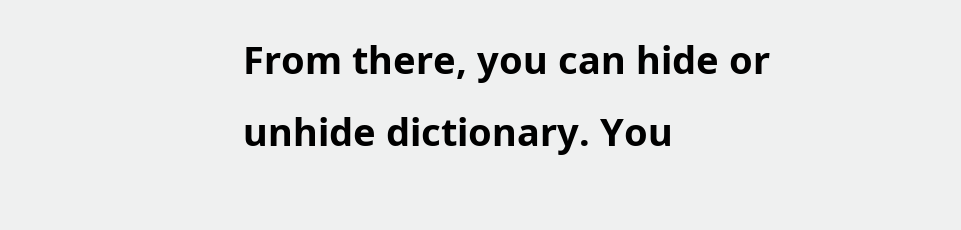From there, you can hide or unhide dictionary. You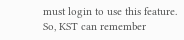must login to use this feature. So, KST can remember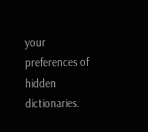your preferences of hidden dictionaries.